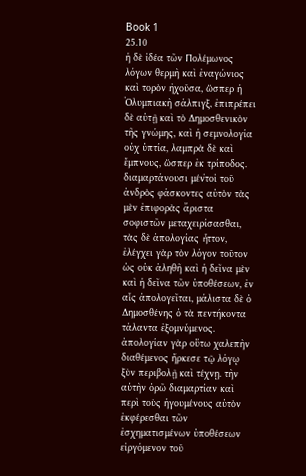Book 1
25.10
ἡ δὲ ἰδέα τῶν Πολέμωνος λόγων θερμὴ καὶ ἐναγώνιος καὶ τορὸν ἠχοῦσα, ὥσπερ ἡ Ὀλυμπιακὴ σάλπιγξ, ἐπιπρέπει δὲ αὐτῇ καὶ τὸ Δημοσθενικὸν τῆς γνώμης, καὶ ἡ σεμνολογία οὐχ ὑπτία, λαμπρὰ δὲ καὶ ἔμπνους, ὥσπερ ἐκ τρίποδος. διαμαρτάνουσι μέν̔τοἰ τοῦ ἀνδρὸς φάσκοντες αὐτὸν τὰς μὲν ἐπιφορὰς ἄριστα σοφιστῶν μεταχειρίσασθαι, τὰς δὲ ἀπολογίας ἧττον, ἐλέγχει γὰρ τὸν λόγον τοῦτον ὡς οὐκ ἀληθῆ καὶ ἡ δεῖνα μὲν καὶ ἡ δεῖνα τῶν ὑποθέσεων, ἐν αἷς ἀπολογεῖται, μάλιστα δὲ ὁ Δημοσθένης ὁ τὰ πεντήκοντα τάλαντα ἐξομνύμενος. ἀπολογίαν γὰρ οὕτω χαλεπὴν διαθέμενος ἤρκεσε τῷ λόγῳ ξὺν περιβολῇ καὶ τέχνῃ. τὴν αὐτὴν ὁρῶ διαμαρτίαν καὶ περὶ τοὺς ἡγουμένους αὐτὸν ἐκφέρεσθαι τῶν ἐσχηματισμένων ὑποθέσεων εἰργόμενον τοῦ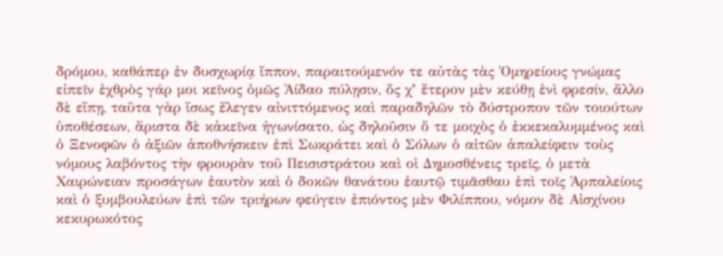δρόμου, καθάπερ ἐν δυσχωρίᾳ ἵππον, παραιτούμενόν τε αὐτὰς τὰς Ὁμηρείους γνώμας εἰπεῖν ἐχθρὸς γάρ μοι κεῖνος ὁμῶς Ἀίδαο πύλῃσιν, ὅς χʼ ἕτερον μὲν κεύθῃ ἐνὶ φρεσίν, ἄλλο δὲ εἴπῃ, ταῦτα γὰρ ἴσως ἔλεγεν αἰνιττόμενος καὶ παραδηλῶν τὸ δύστροπον τῶν τοιούτων ὑποθέσεων, ἄριστα δὲ κἀκεῖνα ἠγωνίσατο, ὡς δηλοῦσιν ὅ τε μοιχὸς ὁ ἐκκεκαλυμμένος καὶ ὁ Ξενοφῶν ὁ ἀξιῶν ἀποθνήσκειν ἐπὶ Σωκράτει καὶ ὁ Σόλων ὁ αἰτῶν ἀπαλείφειν τοὺς νόμους λαβόντος τὴν φρουρὰν τοῦ Πεισιστράτου καὶ οἱ Δημοσθένεις τρεῖς, ὁ μετὰ Χαιρώνειαν προσάγων ἑαυτὸν καὶ ὁ δοκῶν θανάτου ἑαυτῷ τιμᾶσθαυ ἐπὶ τοῖς Ἁρπαλείοις καὶ ὁ ξυμβουλεύων ἐπὶ τῶν τριήρων φεύγειν ἐπιόντος μὲν Φιλίππου, νόμον δὲ Αἰσχίνου κεκυρωκότος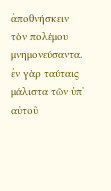ἀποθνήσκειν τὸν πολέμου μνημονεύσαντα. ἐν γὰρ ταύταις μάλιστα τῶν ὑπʼ αὐτοῦ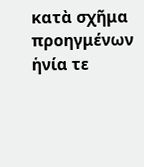κατὰ σχῆμα προηγμένων ἡνία τε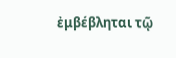ἐμβέβληται τῷ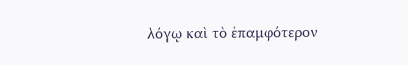λόγῳ καὶ τὸ ἐπαμφότερον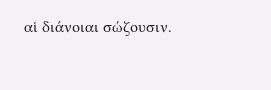αἱ διάνοιαι σώζουσιν.